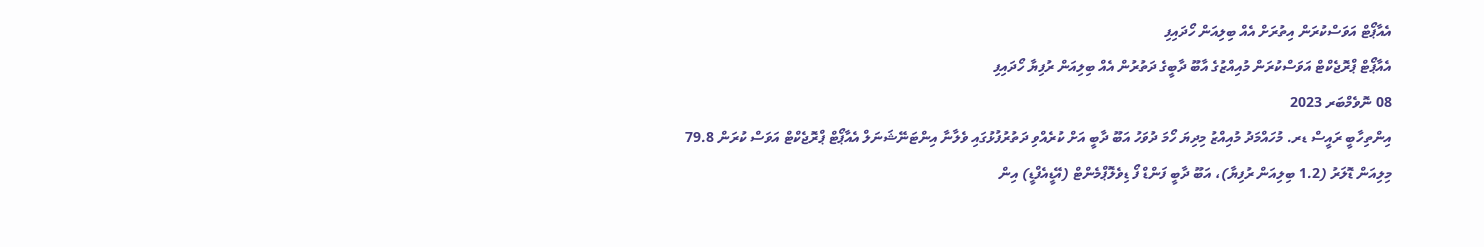އެއާޕޯޓް އަވަސްކުރަން އިތުރަށް އެއް ބިލިއަން ހޯދައިފި
އެއާޕޯޓް ޕްރޮޖެކްޓް އަވަސްކުރަން މުއިއްޒުގެ އާބޫ ދާބީގެ ދަތުރުން އެއް ބިލިއަން ރުފިޔާ ހޯދައިފި
08 ނޮވެމްބަރ 2023
އިންތިހާބީ ރައީސް ޑރ. މުހައްމަދު މުއިއްޒު މިދިޔަ ހޯމަ ދުވަހު އަބޫ ދާބީ އަށް ކުރެއްވި ދަތުރުފުޅުގައި ވެލާނާ އިންޓަނޭޝަނަލް އެއާޕޯޓް ޕްރޮޖެކްޓް އަވަސް ކުރަން 79.8 މިލިއަން ޑޮލަރު (1.2 ބިލިއަން ރުފިޔާ)، އަބޫ ދާބީ ފަންޑް ފޯ ޑިވެލޮޕްމެންޓް (އޭޑީއެފްޑީ) އިން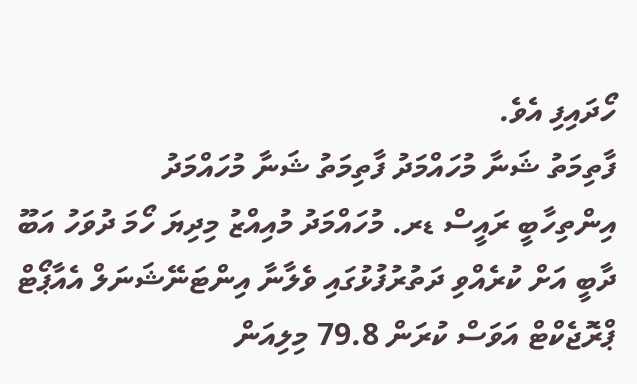ހޯދައިފި އެވެ.
ފާތިމަތު ޝަނާ މުހައްމަދު ފާތިމަތު ޝަނާ މުހައްމަދު
އިންތިހާބީ ރައީސް ޑރ. މުހައްމަދު މުއިއްޒު މިދިޔަ ހޯމަ ދުވަހު އަބޫ ދާބީ އަށް ކުރެއްވި ދަތުރުފުޅުގައި ވެލާނާ އިންޓަނޭޝަނަލް އެއާޕޯޓް ޕްރޮޖެކްޓް އަވަސް ކުރަން 79.8 މިލިއަން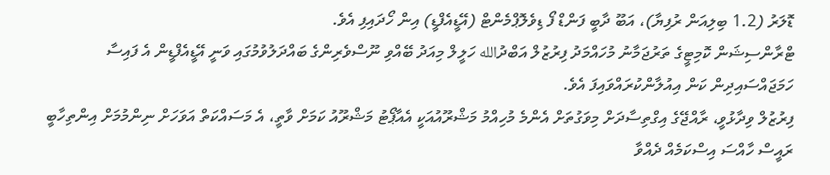ޑޮލަރު (1.2 ބިލިއަން ރުފިޔާ)، އަބޫ ދާބީ ފަންޑް ފޯ ޑިވެލޮޕްމެންޓް (އޭޑީއެފްޑީ) އިން ހޯދައިފި އެވެ.
ޓްރާންސިޝަން ކޮމިޓީގެ ތަރުޖަމާނު މުހައްމަދު ފިރުޒުލް އަބްދުالله ހަލީލް މިއަދު ބޭއްވި ނޫސްވެރިންގެ ބައްދަލުވުމުގައި ވަނީ އޭޑީއެފްޑީން އެ ފައިސާ ހަމަޖައްސައިދިން ކަން އިއުލާންކުރައްވައިފަ އެވެ.
ފިރުޒުލް ވިދާޅުވީ، ރާއްޖޭގެ އިގްތިސާދަށް މިވަގުތަށް އެންމެ މުހިއްމު މަޝްރޫއުއަކީ އެއާޕޯޓު މަޝްރޫއު ކަމަށް ވާތީ، އެ މަސައްކަތް އަވަހަށް ނިންމުމަށް އިންތިހާބީ ރައީސް ހާއްސަ އިސްކަމެއް ދެއްވާ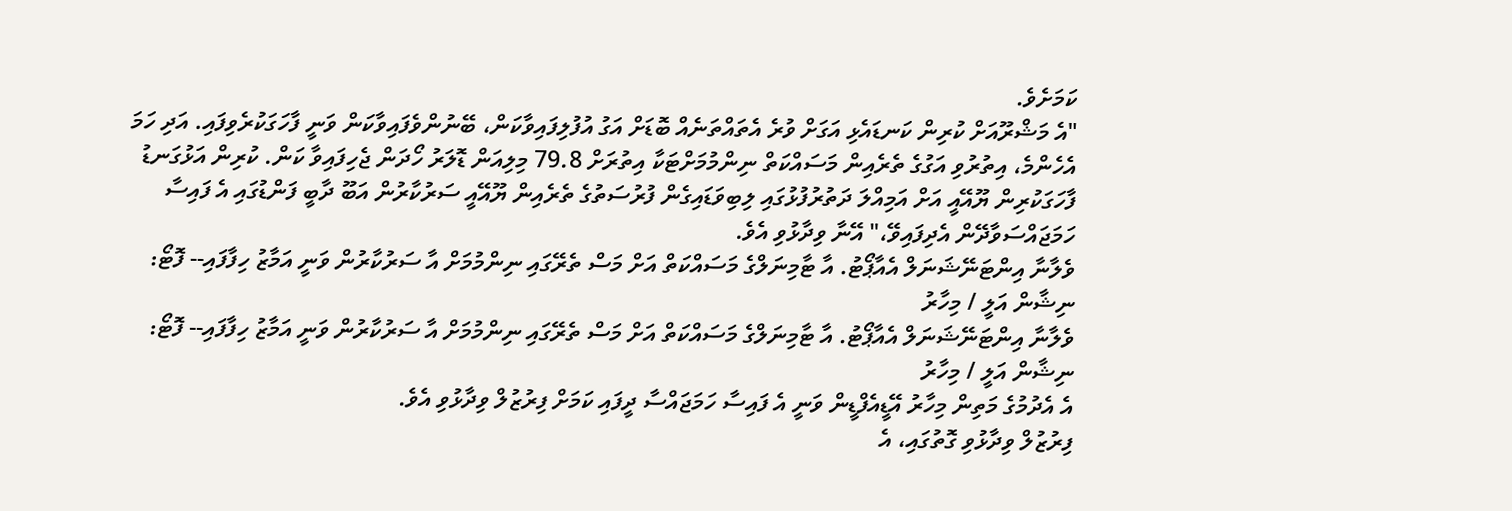ކަމަށެވެ.
"އެ މަޝްރޫއަށް ކުރިން ކަނޑައެޅި އަގަށް ވުރެ އެތައްތަނެއް ބޮޑަށް އަގު އުފުލިފައިވާކަން، ބޭނުންވެފައިވާކަން ވަނީ ފާހަގަކުރެވިފައި. އަދި ހަމަ އެހެންމެ، އިތުރުވި އަގުގެ ތެރެއިން މަސައްކަތް ނިންމުމަށްޓަކާ އިތުރަށް 79.8 މިލިއަން ޑޮލަރު ހޯދަން ޖެހިފައިވާ ކަން. ކުރިން އަޅުގަނޑު ފާހަގަކުރިން ޔޫއޭއީ އަށް އަމިއްލަ ދަތުރުފުޅުގައި ލިބިވަޑައިގެން ފުރުސަތުގެ ތެރެއިން ޔޫއޭއީ ސަރުކާރުން އަބޫ ދާބީ ފަންޑުގައި އެ ފައިސާ ހަމަޖައްސަވާދޭން އެދިފައިވޭ،" އޭނާ ވިދާޅުވި އެވެ.
ވެލާނާ އިންޓަނޭޝަނަލް އެއާޕޯޓު. އާ ޓާމިނަލްގެ މަސައްކަތް އަށް މަސް ތެރޭގައި ނިންމުމަށް އާ ސަރުކާރުން ވަނީ އަމާޒު ހިފާފައި-- ފޮޓޯ: ނިޝާން އަލީ / މިހާރު
ވެލާނާ އިންޓަނޭޝަނަލް އެއާޕޯޓު. އާ ޓާމިނަލްގެ މަސައްކަތް އަށް މަސް ތެރޭގައި ނިންމުމަށް އާ ސަރުކާރުން ވަނީ އަމާޒު ހިފާފައި-- ފޮޓޯ: ނިޝާން އަލީ / މިހާރު
އެ އެދުމުގެ މަތިން މިހާރު އޭޑީއެފްޑީން ވަނީ އެ ފައިސާ ހަމަޖައްސާ ދީފައި ކަމަށް ފިރުޒުލް ވިދާޅުވި އެވެ.
ފިރުޒުލް ވިދާޅުވި ގޮތުގައި، އެ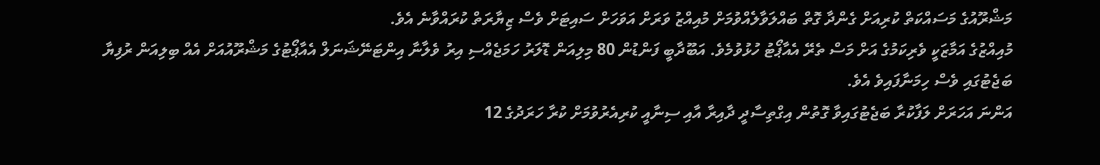މަޝްރޫއުގެ މަސައްކަތް ކުރިއަށް ގެންދާ ގޮތް ބައްލަވާލެއްވުމަށް މުއިއްޒު ވަރަށް އަވަހަށް ސައިޓަށް ވެސް ޒިޔާރަތް ކުރައްވާނެ އެވެ.
މުއިއްޒުގެ އަމާޒަކީ ވެރިކަމުގެ އަށް މަސް ތެރޭ އެއާޕޯޓު ހުޅުވުމެވެ. އަބޫދާބީ ފަންޑުން 80 މިލިއަން ޑޮލަރު ހަމަޖެއްސި އިރު ވެލާނާ އިންޓަނޭޝަނަލް އެއާޕޯޓުގެ މަޝްރޫއުއަށް އެއް ބިލިއަން ރުފިޔާ ބަޖެޓުގައި ވެސް ހިމަނާފައިވެ އެވެ.
އަންނަ އަހަރަށް ލަފާކުރާ ބަޖެޓުގައިވާ ގޮތުން އިގްތިސާދީ ދާއިރާ އާއި ސިނާއީ ކުރިއެރުވުމަށް ކުރާ ހަރަދުގެ 12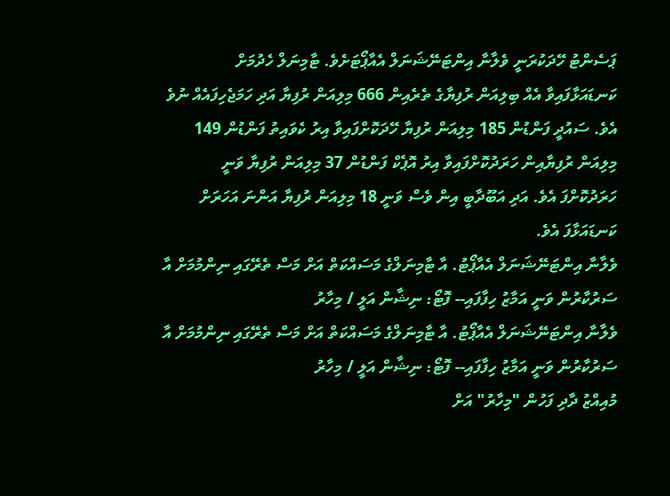ޕަސެންޓު ހޭދަކުރަނީ ވެލާނާ އިންޓަނޭޝަނަލް އެއާޕޯޓަށެވެ. ޓާމިނަލް ހެދުމަށް ކަނޑައަޅާފައިވާ އެއް ބިލިއަން ރުފިޔާގެ ތެރެއިން 666 މިލިއަން ރުފިޔާ އަދި ހަމަޖެހިފައެއް ނުވެ އެވެ. ސައުދީ ފަންޑުން 185 މިލިއަން ރުފިޔާ ހޭދަކޮށްފައިވާ އިރު ކެވައިތު ފަންޑުން 149 މިލިއަން ރުފިޔާއިން ހަރަދުކޮށްފައިވާ އިރު އޮޕެކް ފަންޑުން 37 މިލިއަން ރުފިޔާ ވަނީ ހަރަދުކޮށްފަ އެވެ. އަދި އަބޫދާބީ އިން ވެސް ވަނީ 18 މިލިއަން ރުފިޔާ އަންނަ އަހަރަށް ކަނޑައަޅާފަ އެވެ.
ވެލާނާ އިންޓަނޭޝަނަލް އެއާޕޯޓު. އާ ޓާމިނަލްގެ މަސައްކަތް އަށް މަސް ތެރޭގައި ނިންމުމަށް އާ ސަރުކާރުން ވަނީ އަމާޒު ހިފާފައި-- ފޮޓޯ: ނިޝާން އަލީ / މިހާރު
ވެލާނާ އިންޓަނޭޝަނަލް އެއާޕޯޓު. އާ ޓާމިނަލްގެ މަސައްކަތް އަށް މަސް ތެރޭގައި ނިންމުމަށް އާ ސަރުކާރުން ވަނީ އަމާޒު ހިފާފައި-- ފޮޓޯ: ނިޝާން އަލީ / މިހާރު
މުއިއްޒު ދާދި ފަހުން "މިހާރު" އަށް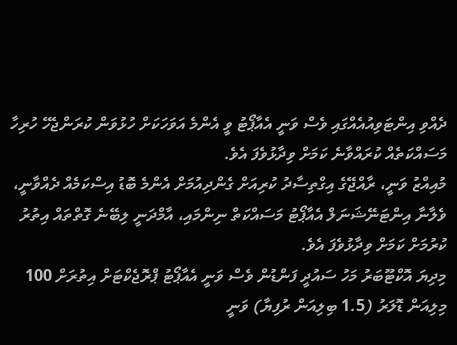ދެއްވި އިންޓަވިއުއެއްގައި ވެސް ވަނީ އެއާޕޯޓު ވީ އެންމެ އަވަހަކަށް ހުޅުވަން ކުރަންޖެހޭ ހުރިހާ މަސައްކަތެއް ކުރައްވާނެ ކަމަށް ވިދާޅުވެފަ އެވެ.
މުއިއްޒު ވަނީ، ރާއްޖޭގެ އިގްތިސާދު ކުރިއަށް ގެންދިއުމަށް އެންމެ ބޮޑު އިސްކަމެއް ދެއްވާނީ، ވެލާނާ އިންޓަނޭޝަނަލް އެއާޕޯޓު މަސައްކަތް ނިންމައި، އާމްދަނީ ލިބޭނެ ގޮތްތައް އިތުރު ކުރުމަށް ކަމަށް ވިދާޅުވެފަ އެވެ.
މިދިޔަ އޮކްޓޫބަރު މަހު ސައުދީ ފަންޑުން ވެސް ވަނީ އެއާޕޯޓު ޕްރޮޖެކްޓަށް އިތުރަށް 100 މިލިއަން ޑޮލަރު (1.5 ބިލިއަން ރުފިޔާ) ވަނީ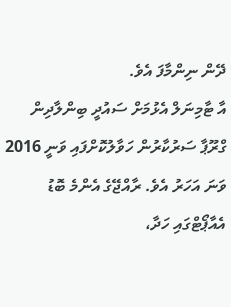ދޭން ނިންމާފަ އެވެ.
އާ ޓާމިނަލް އެޅުމަށް ސައުދީ ބިންލާދިން ގްރޫޕާ ސަރުކާރުން ހަވާލުކޮށްފައި ވަނީ 2016 ވަނަ އަހަރު އެވެ. ރާއްޖޭގެ އެންމެ ބޮޑު އެއާޕޯޓްގައި ހަދާ،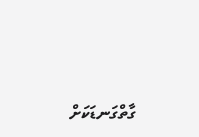ގާތްގަނޑަކަށް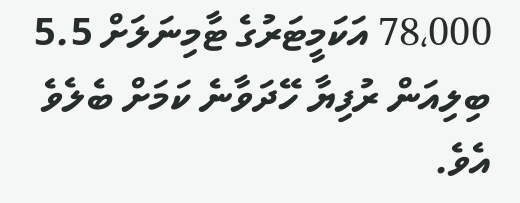78،000 އަކަމީޓަރުގެ ޓާމިނަލަށް 5.5 ބިލިއަން ރުފިޔާ ހޭދަވާނެ ކަމަށް ބެލެވެ އެވެ.